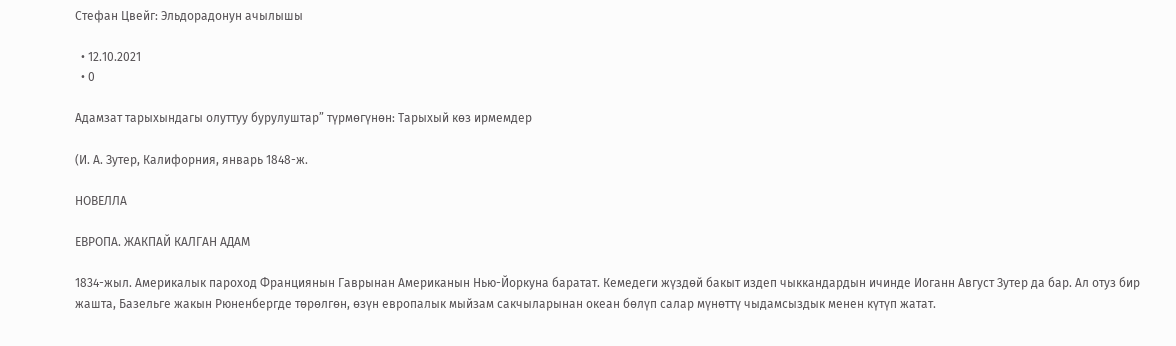Стефан Цвейг: Эльдорадонун ачылышы

  • 12.10.2021
  • 0

Адамзат тарыхындагы олуттуу бурулуштар” түрмөгүнөн: Тарыхый көз ирмемдер

(И. А. Зутер, Калифорния, январь 1848-ж.

НОВЕЛЛА

ЕВРОПА. ЖАКПАЙ КАЛГАН АДАМ

1834-жыл. Америкалык пароход Франциянын Гаврынан Американын Нью-Йоркуна баратат. Кемедеги жүздөй бакыт издеп чыккандардын ичинде Иоганн Август Зутер да бар. Ал отуз бир жашта, Базельге жакын Рюненбергде төрөлгөн, өзүн европалык мыйзам сакчыларынан океан бөлүп салар мүнөттү чыдамсыздык менен күтүп жатат.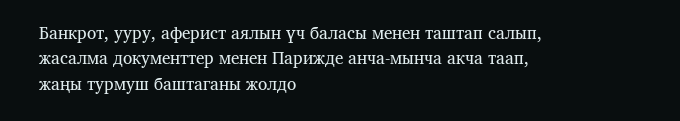Банкрот, ууру, аферист аялын үч баласы менен таштап салып, жасалма документтер менен Парижде анча-мынча акча таап, жаңы турмуш баштаганы жолдо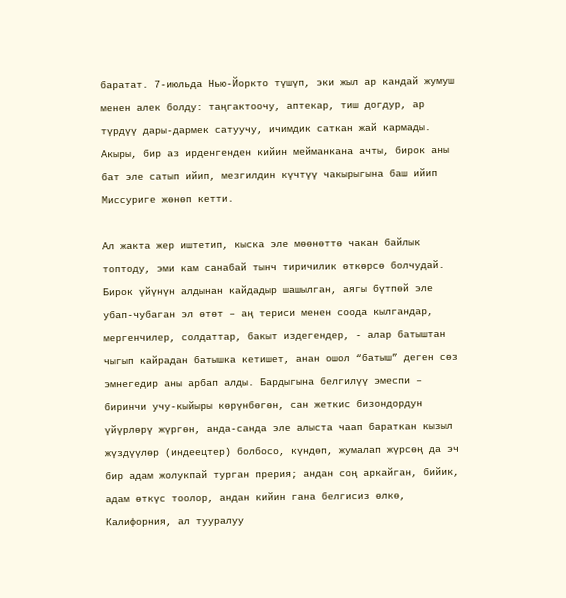баратат. 7-июльда Нью-Йоркто түшүп, эки жыл ар кандай жумуш менен алек болду: таңгактоочу, аптекар, тиш догдур, ар түрдүү дары-дармек сатуучу, ичимдик саткан жай кармады. Акыры, бир аз ирденгенден кийин мейманкана ачты, бирок аны бат эле сатып ийип, мезгилдин күчтүү чакырыгына баш ийип Миссуриге жөнөп кетти.

Ал жакта жер иштетип, кыска эле мөөнөттө чакан байлык топтоду, эми кам санабай тынч тиричилик өткөрсө болчудай. Бирок үйүнүн алдынан кайдадыр шашылган, аягы бүтпөй эле убап-чубаган эл өтөт – аң териси менен соода кылгандар, мергенчилер, солдаттар, бакыт издегендер, - алар батыштан чыгып кайрадан батышка кетишет, анан ошол “батыш” деген сөз эмнегедир аны арбап алды. Бардыгына белгилүү эмеспи – биринчи учу-кыйыры көрүнбөгөн, сан жеткис бизондордун үйүрлөрү жүргөн, анда-санда эле алыста чаап бараткан кызыл жүздүүлөр (индеецтер) болбосо, күндөп, жумалап жүрсөң да эч бир адам жолукпай турган прерия; андан соң аркайган, бийик, адам өткүс тоолор, андан кийин гана белгисиз өлкө, Калифорния, ал тууралуу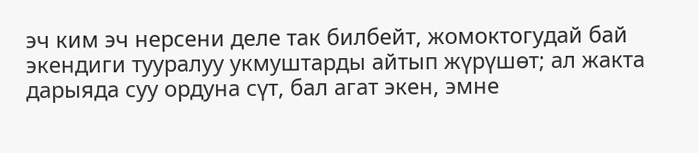эч ким эч нерсени деле так билбейт, жомоктогудай бай экендиги тууралуу укмуштарды айтып жүрүшөт; ал жакта дарыяда суу ордуна сүт, бал агат экен, эмне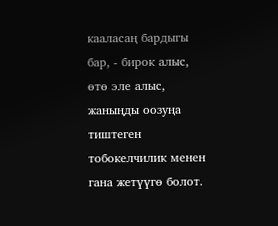кааласаң бардыгы бар, - бирок алыс, өтө эле алыс, жаныңды оозуңа тиштеген тобокелчилик менен гана жетүүгө болот.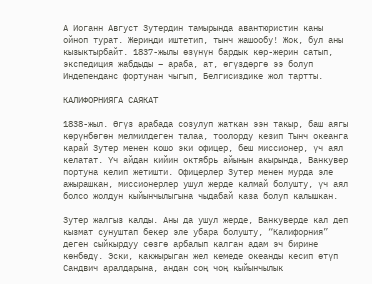А Иоганн Август Зутердин тамырында авантюристин каны ойноп турат. Жериңди иштетип, тынч жашообу! Жок, бул аны кызыктырбайт. 1837-жылы өзүнүн бардык көр-жерин сатып, экспедиция жабдыды – араба, ат, өгүздөргө ээ болуп Индепенданс фортунан чыгып, Белгисиздике жол тартты.

КАЛИФОРНИЯГА САЯКАТ

1838-жыл. Өгүз арабада созулуп жаткан ээн такыр, баш аягы көрүнбөгөн мелмилдеген талаа, тоолорду кезип Тынч океанга карай Зутер менен кошо эки офицер, беш миссионер, үч аял келатат. Үч айдан кийин октябрь айынын акырында, Ванкувер портуна келип жетишти. Офицерлер Зутер менен мурда эле ажырашкан, миссионерлер ушул жерде калмай болушту, үч аял болсо жолдун кыйынчылыгына чыдабай каза болуп калышкан.

Зутер жалгыз калды. Аны да ушул жерде, Ванкуверде кал деп кызмат сунуштап бекер эле убара болушту, “Калифорния” деген сыйкырдуу сөзгө арбалып калган адам эч бирине көнбөдү. Эски, какжырыган жел кемеде океанды кесип өтүп Сандвич аралдарына, андан соң чоң кыйынчылык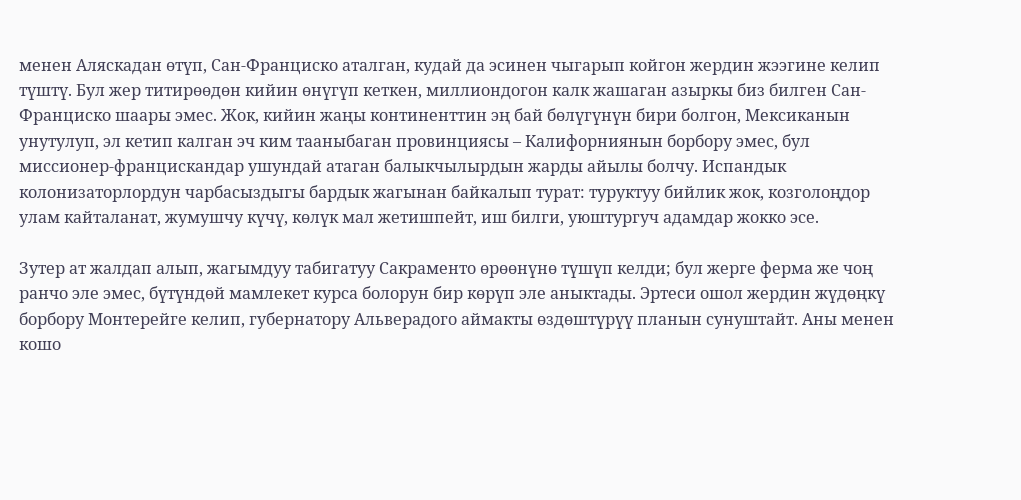менен Аляскадан өтүп, Сан-Франциско аталган, кудай да эсинен чыгарып койгон жердин жээгине келип түштү. Бул жер титирөөдөн кийин өнүгүп кеткен, миллиондогон калк жашаган азыркы биз билген Сан-Франциско шаары эмес. Жок, кийин жаңы континенттин эң бай бөлүгүнүн бири болгон, Мексиканын унутулуп, эл кетип калган эч ким тааныбаган провинциясы – Калифорниянын борбору эмес, бул миссионер-францискандар ушундай атаган балыкчылырдын жарды айылы болчу. Испандык колонизаторлордун чарбасыздыгы бардык жагынан байкалып турат: туруктуу бийлик жок, козголоңдор улам кайталанат, жумушчу күчү, көлүк мал жетишпейт, иш билги, уюштургуч адамдар жокко эсе.

Зутер ат жалдап алып, жагымдуу табигатуу Сакраменто өрөөнүнө түшүп келди; бул жерге ферма же чоң ранчо эле эмес, бүтүндөй мамлекет курса болорун бир көрүп эле аныктады. Эртеси ошол жердин жүдөңкү борбору Монтерейге келип, губернатору Альверадого аймакты өздөштүрүү планын сунуштайт. Аны менен кошо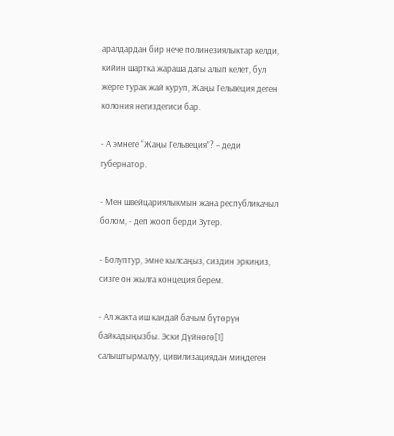аралдардан бир нече полинезиялыктар келди, кийин шартка жараша дагы алып келет, бул жерге турак жай куруп, Жаңы Гельвеция деген колония негиздегиси бар.

- А эмнеге “Жаңы Гельвеция”? – деди губернатор.

- Мен швейцариялыкмын жана республикачыл болом, - деп жооп берди Зутер.

- Болуптур, эмне кылсаңыз, сиздин эркиңиз, сизге он жылга концеция берем.

- Ал жакта иш кандай бачым бүтөрүн байкадыңызбы. Эски Дүйнөгө[1] салыштырмалуу, цивилизациядан миңдеген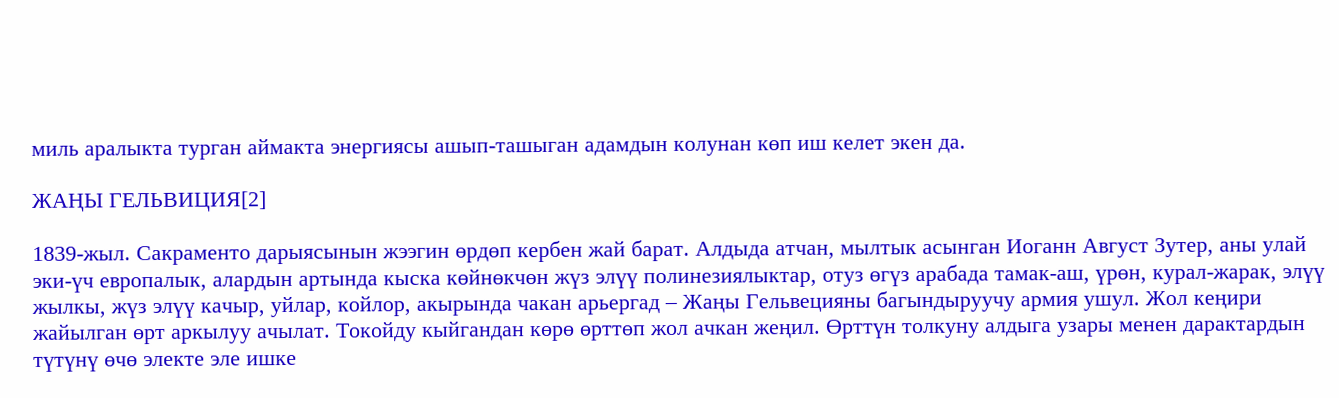миль аралыкта турган аймакта энергиясы ашып-ташыган адамдын колунан көп иш келет экен да.

ЖАҢЫ ГЕЛЬВИЦИЯ[2]

1839-жыл. Сакраменто дарыясынын жээгин өрдөп кербен жай барат. Алдыда атчан, мылтык асынган Иоганн Август Зутер, аны улай эки-үч европалык, алардын артында кыска көйнөкчөн жүз элүү полинезиялыктар, отуз өгүз арабада тамак-аш, үрөн, курал-жарак, элүү жылкы, жүз элүү качыр, уйлар, койлор, акырында чакан арьергад – Жаңы Гельвецияны багындыруучу армия ушул. Жол кеңири жайылган өрт аркылуу ачылат. Токойду кыйгандан көрө өрттөп жол ачкан жеңил. Өрттүн толкуну алдыга узары менен дарактардын түтүнү өчө электе эле ишке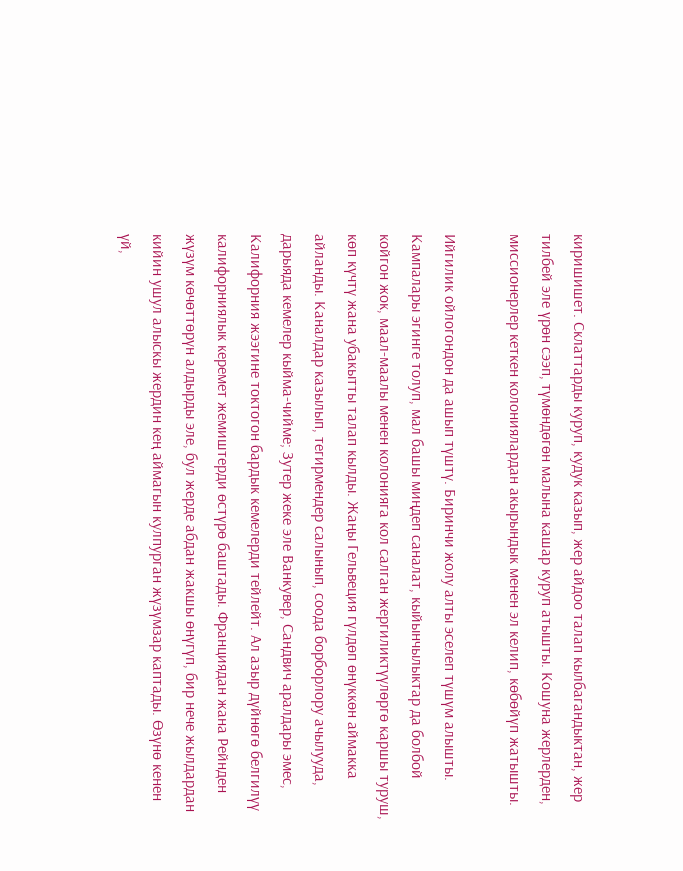киришишет. Склаттарды куруп, кудук казып, жер айдоо талап кылбагандыктан, жер тилбей эле үрөн сээп, түмөндөгөн малына кашар куруп атышты. Кошуна жерлерден, миссионерлер кеткен колониялардан акырындык менен эл келип, көбөйүп жатышты.

Ийгилик ойлогондон да ашып түштү. Биринчи жолу алты эселеп түшүм алышты. Кампалары эгинге толуп, мал башы миңдеп саналат, кыйынчылыктар да болбой койгон жок, маал-маалы менен колонияга кол салган жергиликтүүлөргө каршы туруш, көп күчтү жана убакытты талап кылды. Жаңы Гельвеция гүлдөп өнүккөн аймакка айланды. Каналдар казылып, тегирмендер салынып, соода борборлору ачылууда, дарыяда кемелер кыйма-чийме; Зутер жеке эле Ванкувер, Сандвич аралдары эмес, Калифорния жээгине токтогон бардык кемелерди тейлейт. Ал азыр дүйнөгө белгилүү калифорниялык керемет жемиштерди өстүрө баштады. Франциядан жана Рейнден жүзүм көчөттөрүн алдырды эле, бул жерде абдан жакшы өнүгүп, бир нече жылдардан кийин ушул алыскы жердин кең аймагын кулпурган жүзүмзар каптады. Өзүнө кенен үй,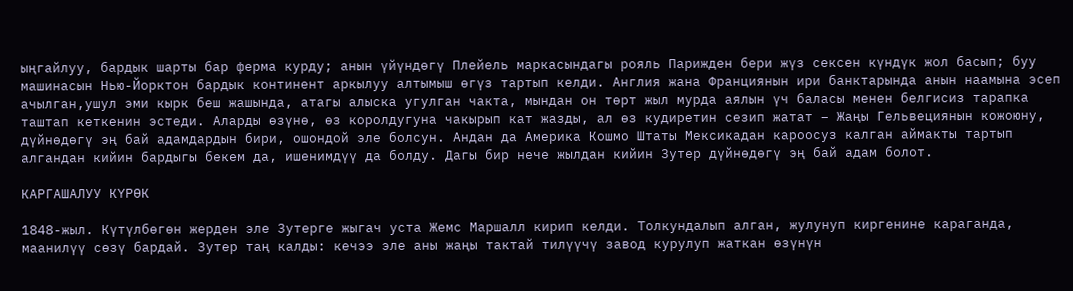ыңгайлуу, бардык шарты бар ферма курду; анын үйүндөгү Плейель маркасындагы рояль Парижден бери жүз сексен күндүк жол басып; буу машинасын Нью-Йорктон бардык континент аркылуу алтымыш өгүз тартып келди. Англия жана Франциянын ири банктарында анын наамына эсеп ачылган,ушул эми кырк беш жашында, атагы алыска угулган чакта, мындан он төрт жыл мурда аялын үч баласы менен белгисиз тарапка таштап кеткенин эстеди. Аларды өзүнө, өз королдугуна чакырып кат жазды, ал өз кудиретин сезип жатат – Жаңы Гельвециянын кожоюну, дүйнөдөгү эң бай адамдардын бири, ошондой эле болсун. Андан да Америка Кошмо Штаты Мексикадан кароосуз калган аймакты тартып алгандан кийин бардыгы бекем да, ишенимдүү да болду. Дагы бир нече жылдан кийин Зутер дүйнөдөгү эң бай адам болот.

КАРГАШАЛУУ КҮРӨК

1848-жыл. Күтүлбөгөн жерден эле Зутерге жыгач уста Жемс Маршалл кирип келди. Толкундалып алган, жулунуп киргенине караганда, маанилүү сөзү бардай. Зутер таң калды: кечээ эле аны жаңы тактай тилүүчү завод курулуп жаткан өзүнүн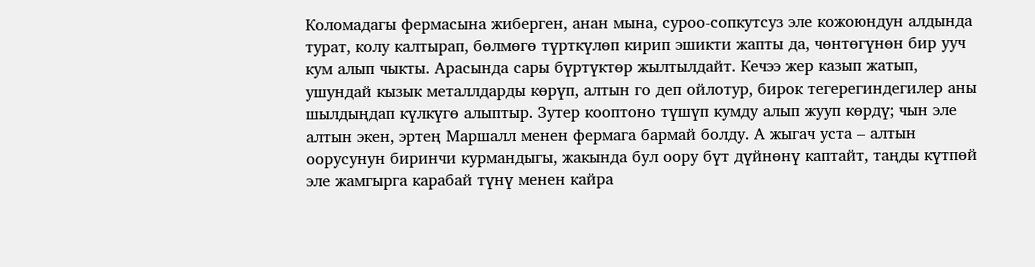Коломадагы фермасына жиберген, анан мына, суроо-сопкутсуз эле кожоюндун алдында турат, колу калтырап, бөлмөгө түрткүлөп кирип эшикти жапты да, чөнтөгүнөн бир ууч кум алып чыкты. Арасында сары бүртүктөр жылтылдайт. Кечээ жер казып жатып, ушундай кызык металлдарды көрүп, алтын го деп ойлотур, бирок тегерегиндегилер аны шылдыңдап күлкүгө алыптыр. Зутер кооптоно түшүп кумду алып жууп көрдү; чын эле алтын экен, эртең Маршалл менен фермага бармай болду. А жыгач уста – алтын оорусунун биринчи курмандыгы, жакында бул оору бүт дүйнөнү каптайт, таңды күтпөй эле жамгырга карабай түнү менен кайра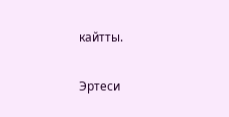кайтты.

Эртеси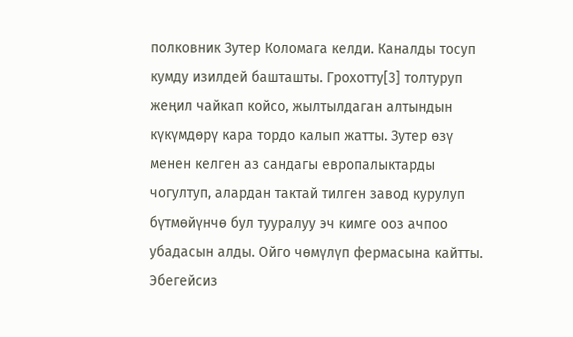полковник Зутер Коломага келди. Каналды тосуп кумду изилдей башташты. Грохотту[3] толтуруп жеңил чайкап койсо, жылтылдаган алтындын күкүмдөрү кара тордо калып жатты. Зутер өзү менен келген аз сандагы европалыктарды чогултуп, алардан тактай тилген завод курулуп бүтмөйүнчө бул тууралуу эч кимге ооз ачпоо убадасын алды. Ойго чөмүлүп фермасына кайтты. Эбегейсиз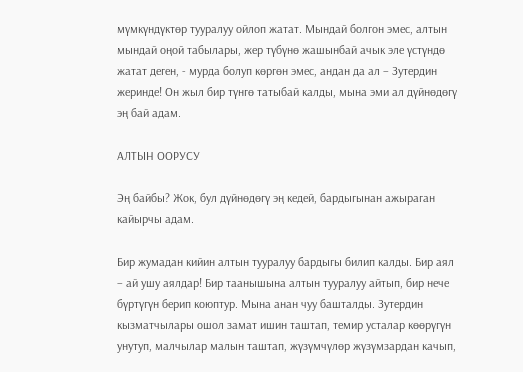мүмкүндүктөр тууралуу ойлоп жатат. Мындай болгон эмес, алтын мындай оңой табылары, жер түбүнө жашынбай ачык эле үстүндө жатат деген, - мурда болуп көргөн эмес, андан да ал – Зутердин жеринде! Он жыл бир түнгө татыбай калды, мына эми ал дүйнөдөгү эң бай адам.

АЛТЫН ООРУСУ

Эң байбы? Жок, бул дүйнөдөгү эң кедей, бардыгынан ажыраган кайырчы адам.

Бир жумадан кийин алтын тууралуу бардыгы билип калды. Бир аял – ай ушу аялдар! Бир таанышына алтын тууралуу айтып, бир нече бүртүгүн берип коюптур. Мына анан чуу башталды. Зутердин кызматчылары ошол замат ишин таштап, темир усталар көөрүгүн унутуп, малчылар малын таштап, жүзүмчүлөр жүзүмзардан качып,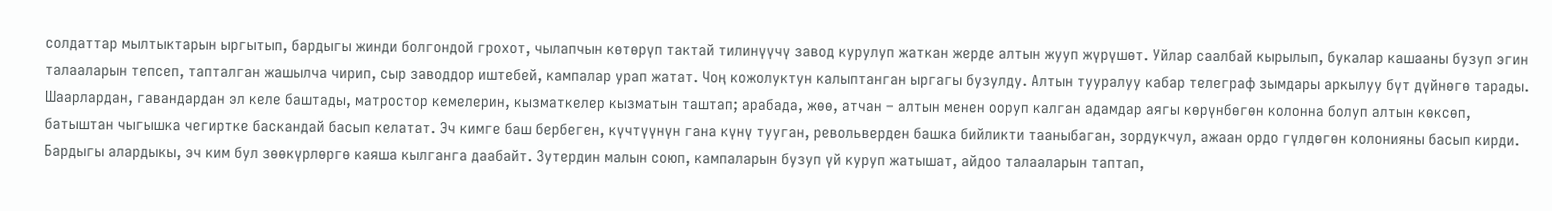солдаттар мылтыктарын ыргытып, бардыгы жинди болгондой грохот, чылапчын көтөрүп тактай тилинүүчү завод курулуп жаткан жерде алтын жууп жүрүшөт. Уйлар саалбай кырылып, букалар кашааны бузуп эгин талааларын тепсеп, тапталган жашылча чирип, сыр заводдор иштебей, кампалар урап жатат. Чоң кожолуктун калыптанган ыргагы бузулду. Алтын тууралуу кабар телеграф зымдары аркылуу бүт дүйнөгө тарады. Шаарлардан, гавандардан эл келе баштады, матростор кемелерин, кызматкелер кызматын таштап; арабада, жөө, атчан – алтын менен ооруп калган адамдар аягы көрүнбөгөн колонна болуп алтын көксөп, батыштан чыгышка чегиртке баскандай басып келатат. Эч кимге баш бербеген, күчтүүнүн гана күнү тууган, револьверден башка бийликти тааныбаган, зордукчул, ажаан ордо гүлдөгөн колонияны басып кирди. Бардыгы алардыкы, эч ким бул зөөкүрлөргө каяша кылганга даабайт. Зутердин малын союп, кампаларын бузуп үй куруп жатышат, айдоо талааларын таптап,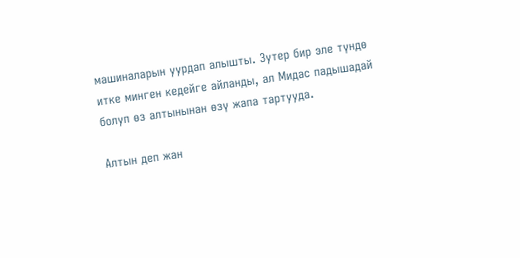машиналарын уурдап алышты. Зутер бир эле түндө итке минген кедейге айланды, ал Мидас падышадай болуп өз алтынынан өзү жапа тартууда.

Алтын деп жан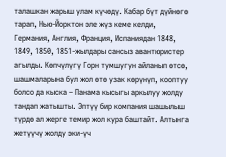талашкан жарыш улам күчөдү. Кабар бүт дүйнөгө тарап, Нью-Йорктон эле жүз кеме келди, Германия, Англия, Франция, Испаниядан 1848, 1849, 1850, 1851-жылдары сансыз авантюристер агылды. Көпчүлүгү Горн тумшугун айланып өтсө, шашмаларына бул жол өтө узак көрүнүп, кооптуу болсо да кыска – Панама кысыгы аркылуу жолду тандап жатышты. Эптүү бир компания шашылыш түрдө ал жерге темир жол кура баштайт. Алтынга жетүүчү жолду эки-үч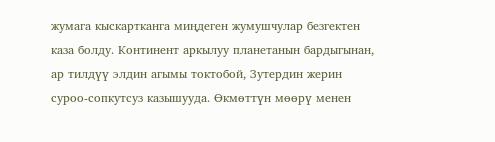жумага кыскартканга миңдеген жумушчулар безгектен каза болду. Континент аркылуу планетанын бардыгынан, ар тилдүү элдин агымы токтобой, Зутердин жерин суроо-сопкутсуз казышууда. Өкмөттүн мөөрү менен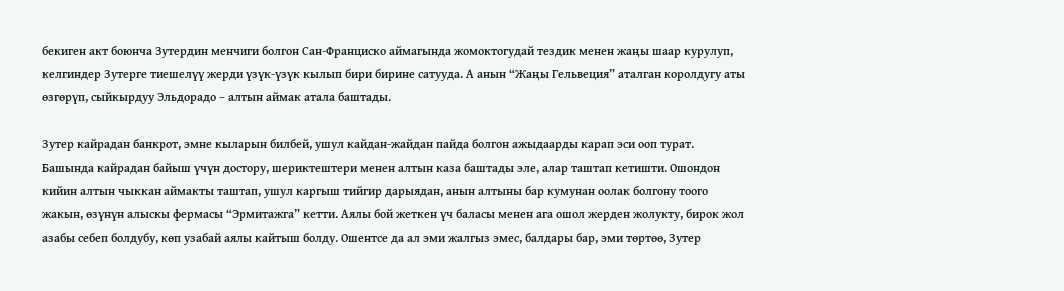бекиген акт боюнча Зутердин менчиги болгон Сан-Франциско аймагында жомоктогудай тездик менен жаңы шаар курулуп, келгиндер Зутерге тиешелүү жерди үзүк-үзүк кылып бири бирине сатууда. А анын “Жаңы Гельвеция” аталган королдугу аты өзгөрүп, сыйкырдуу Эльдорадо – алтын аймак атала баштады.

Зутер кайрадан банкрот, эмне кыларын билбей, ушул кайдан-жайдан пайда болгон ажыдаарды карап эси ооп турат. Башында кайрадан байыш үчүн достору, шериктештери менен алтын каза баштады эле, алар таштап кетишти. Ошондон кийин алтын чыккан аймакты таштап, ушул каргыш тийгир дарыядан, анын алтыны бар кумунан оолак болгону тоого жакын, өзүнүн алыскы фермасы “Эрмитажга” кетти. Аялы бой жеткен үч баласы менен ага ошол жерден жолукту, бирок жол азабы себеп болдубу, көп узабай аялы кайтыш болду. Ошентсе да ал эми жалгыз эмес, балдары бар, эми төртөө, Зутер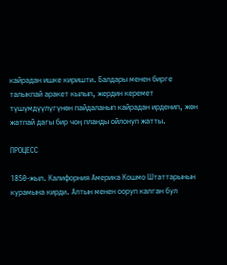кайрадан ишке киришти. Балдары менен бирге талыкпай аракет кылып, жердин керемет түшүмдүүлүгүнөн пайдаланып кайрадан ирденип, жөн жатпай дагы бир чоң планды ойлонуп жатты.

ПРОЦЕСС

1850-жыл. Калифорния Америка Кошмо Штаттарынын курамына кирди. Алтын менен ооруп калган бул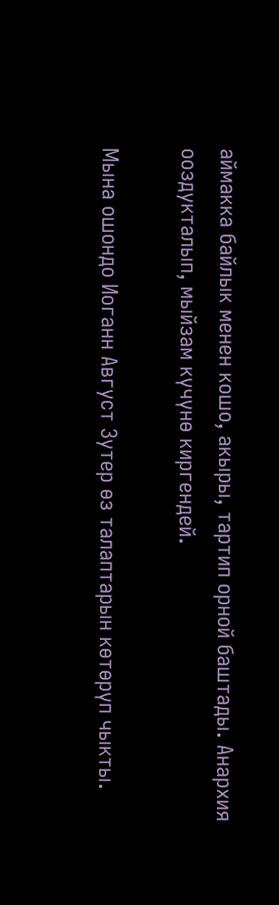аймакка байлык менен кошо, акыры, тартип орной баштады. Анархия ооздукталып, мыйзам күчүнө киргендей.

Мына ошондо Иоганн Август Зутер өз талаптарын көтөрүп чыкты.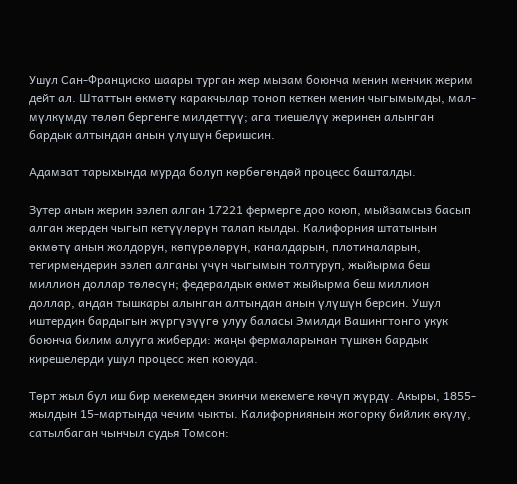Ушул Сан-Франциско шаары турган жер мызам боюнча менин менчик жерим дейт ал. Штаттын өкмөтү каракчылар тоноп кеткен менин чыгымымды, мал-мүлкүмдү төлөп бергенге милдеттүү; ага тиешелүү жеринен алынган бардык алтындан анын үлүшүн беришсин.

Адамзат тарыхында мурда болуп көрбөгөндөй процесс башталды.

Зутер анын жерин ээлеп алган 17221 фермерге доо коюп, мыйзамсыз басып алган жерден чыгып кетүүлөрүн талап кылды. Калифорния штатынын өкмөтү анын жолдорун, көпүрөлөрүн, каналдарын, плотиналарын, тегирмендерин ээлеп алганы үчүн чыгымын толтуруп, жыйырма беш миллион доллар төлөсүн; федералдык өкмөт жыйырма беш миллион доллар, андан тышкары алынган алтындан анын үлүшүн берсин. Ушул иштердин бардыгын жүргүзүүгө улуу баласы Эмилди Вашингтонго укук боюнча билим алууга жиберди: жаңы фермаларынан түшкөн бардык кирешелерди ушул процесс жеп коюуда.

Төрт жыл бул иш бир мекемеден экинчи мекемеге көчүп жүрдү. Акыры, 1855-жылдын 15-мартында чечим чыкты. Калифорниянын жогорку бийлик өкүлү, сатылбаган чынчыл судья Томсон: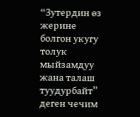“Зутердин өз жерине болгон укугу толук мыйзамдуу жана талаш туудурбайт” деген чечим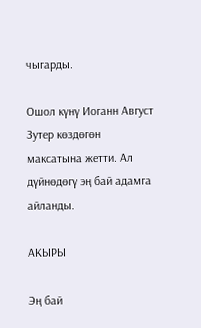чыгарды.

Ошол күнү Иоганн Август Зутер көздөгөн максатына жетти. Ал дүйнөдөгү эң бай адамга айланды.

АКЫРЫ

Эң бай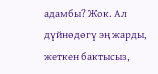адамбы? Жок. Ал дүйнөдөгү эң жарды, жеткен бактысыз,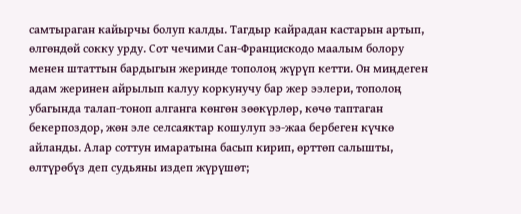самтыраган кайырчы болуп калды. Тагдыр кайрадан кастарын артып, өлгөндөй сокку урду. Сот чечими Сан-Францискодо маалым болору менен штаттын бардыгын жеринде тополоң жүрүп кетти. Он миңдеген адам жеринен айрылып калуу коркунучу бар жер ээлери, тополоң убагында талап-тоноп алганга көнгөн зөөкүрлөр, көчө таптаган бекерпоздор, жөн эле селсаяктар кошулуп ээ-жаа бербеген күчкө айланды. Алар соттун имаратына басып кирип, өрттөп салышты, өлтүрөбүз деп судьяны издеп жүрүшөт;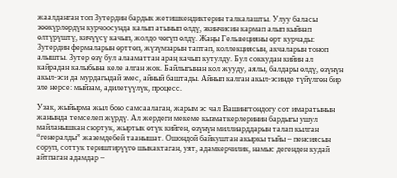жаалданган топ Зутердин бардык жетишкендиктерин талкалашты. Улуу баласы зөөкүрлөрдүн курчоосунда калып атынып өлдү, экинчисин кармап алып кыйнап өлтүрүштү, кичүүсү качып, жолдо чөгүп өлдү. Жаңы Гельвецияны өрт курчады: Зутердин фермаларын өрттөп, жүзүмзарын таптап, коллекциясын, акчаларын тоноп алышты. Зутер өзү бул алааматтан араң качып кутулду. Бул соккудан кийин ал кайрадан калыбына келе алган жок. Байлыгынан кол жууду, аялы, балдары өлдү, өзүнүн акыл-эси да мурдагыдай эмес, айный баштады. Айнып калган акыл-эсинде түйүлгөн бир эле нерсе: мыйзам, адилетүүлүк, процесс.

Узак, жыйырма жыл бою самсаалаган, жарым эс чал Вашингтондогу сот имаратынын жанында темселеп жүрдү. Ал жердеги мекеме кызматкерлеринин бардыгы ушул майланышкан сюртук, жыртык өтүк кийген, өзүнүн миллиарддарын талап кылган “генералды” жаземдебей таанышат. Ошондой байкуштан акыркы тыйы – пенсиясын соруп, соттук териштирүүгө шыкактаган, уят, адамкерчилик, намыс дегенден кудай айтпаган адамдар –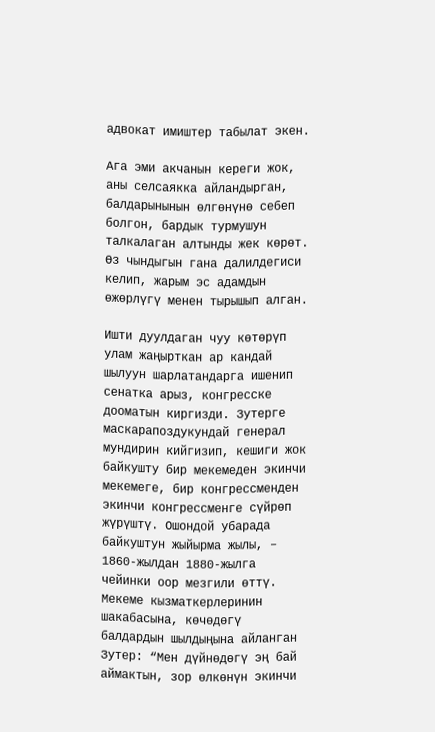адвокат имиштер табылат экен.

Ага эми акчанын кереги жок, аны селсаякка айландырган, балдарынынын өлгөнүнө себеп болгон, бардык турмушун талкалаган алтынды жек көрөт. Өз чындыгын гана далилдегиси келип, жарым эс адамдын өжөрлүгү менен тырышып алган.

Ишти дуулдаган чуу көтөрүп улам жаңырткан ар кандай шылуун шарлатандарга ишенип сенатка арыз, конгресске дооматын киргизди. Зутерге маскарапоздукундай генерал мундирин кийгизип, кешиги жок байкушту бир мекемеден экинчи мекемеге, бир конгрессменден экинчи конгрессменге сүйрөп жүрүштү. Ошондой убарада байкуштун жыйырма жылы, – 1860-жылдан 1880-жылга чейинки оор мезгили өттү. Мекеме кызматкерлеринин шакабасына, көчөдөгү балдардын шылдыңына айланган Зутер: “Мен дүйнөдөгү эң бай аймактын, зор өлкөнүн экинчи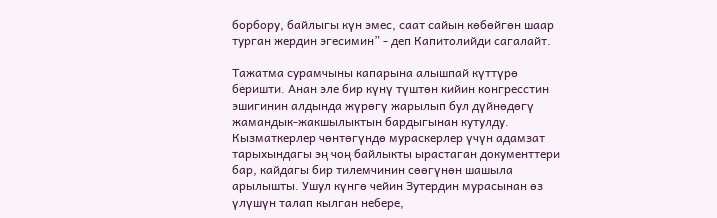борбору, байлыгы күн эмес, саат сайын көбөйгөн шаар турган жердин эгесимин” - деп Капитолийди сагалайт.

Тажатма сурамчыны капарына алышпай күттүрө беришти. Анан эле бир күнү түштөн кийин конгресстин эшигинин алдында жүрөгү жарылып бул дүйнөдөгү жамандык-жакшылыктын бардыгынан кутулду. Кызматкерлер чөнтөгүндө мураскерлер үчүн адамзат тарыхындагы эң чоң байлыкты ырастаган документтери бар, кайдагы бир тилемчинин сөөгүнөн шашыла арылышты. Ушул күнгө чейин Зутердин мурасынан өз үлүшүн талап кылган небере,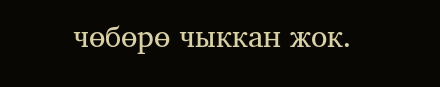чөбөрө чыккан жок.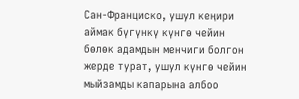Сан-Франциско, ушул кеңири аймак бүгүнкү күнгө чейин бөлөк адамдын менчиги болгон жерде турат, ушул күнгө чейин мыйзамды капарына албоо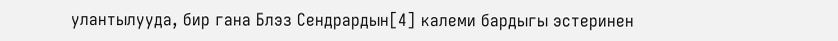улантылууда, бир гана Блэз Сендрардын[4] калеми бардыгы эстеринен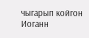чыгарып койгон Иоганн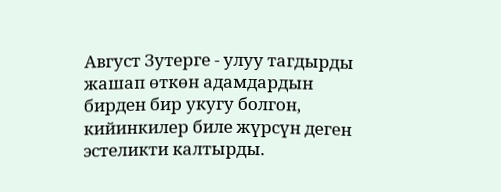Август Зутерге - улуу тагдырды жашап өткөн адамдардын бирден бир укугу болгон, кийинкилер биле жүрсүн деген эстеликти калтырды.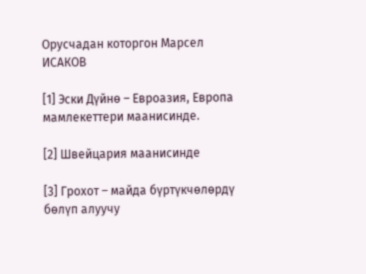Орусчадан которгон Марсел ИСАКОВ

[1] Эски Дүйнө – Евроазия, Европа мамлекеттери маанисинде.

[2] Швейцария маанисинде

[3] Грохот – майда бүртүкчөлөрдү бөлүп алуучу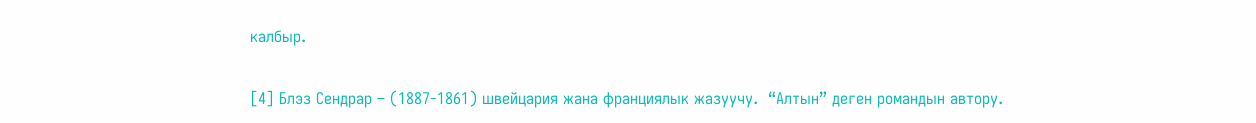калбыр.

[4] Блэз Сендрар – (1887-1861) швейцария жана франциялык жазуучу.  “Алтын” деген романдын автору.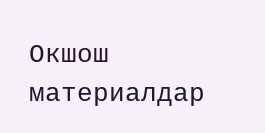Окшош материалдар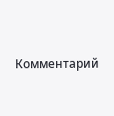Комментарий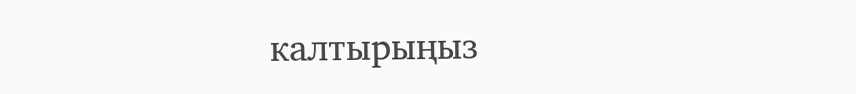калтырыңыз